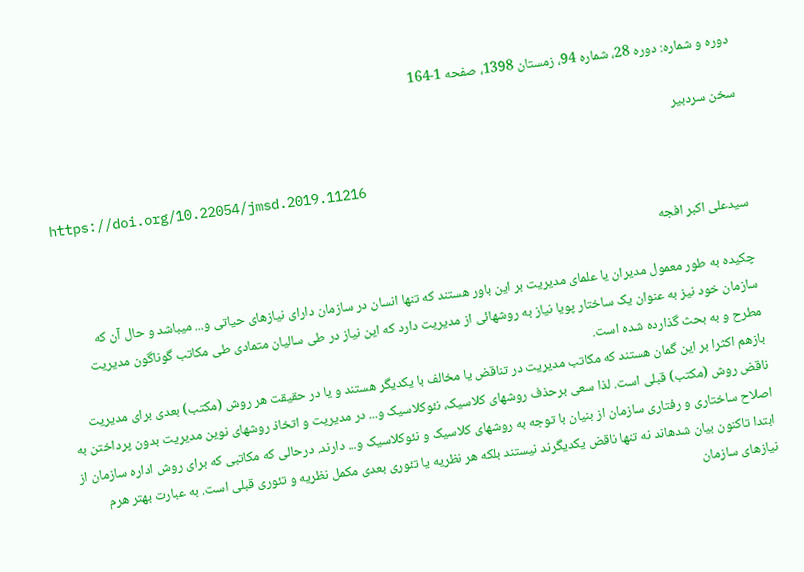دوره و شماره: دوره 28، شماره 94، زمستان 1398، صفحه 1-164

سخن سردبیر

https://doi.org/10.22054/jmsd.2019.11216

سیدعلی اکبر افجه

چکیده به طور معمول مدیران یا علمای مدیریت بر این باور هستند که تنها انسان در سازمان دارای نیازهای حیاتی و... میباشد و حال آن که سازمان خود نیز به عنوان یک ساختار پویا نیاز به روشهائی از مدیریت دارد که این نیاز در طی سالیان متمادی طی مکاتب گوناگون مدیریت مطرح و به بحث گذارده شده است.
بازهم اکثرا بر این گمان هستند که مکاتب مدیریت در تناقض یا مخالف با یکدیگر هستند و یا در حقیقت هر روش (مکتب) بعدی برای مدیریت ناقض روش (مکتب) قبلی است. لذا سعی برحذف روشهای کلاسیک، نئوکلاسیک و... در مدیریت و اتخاذ روشهای نوین مدیریت بدون پرداختن به اصلاح ساختاری و رفتاری سازمان از بنیان با توجه به روشهای کلاسیک و نئوکلاسیک و... دارند. درحالی که مکاتبی که برای روش اداره سازمان از ابتدا تاکنون بیان شدهاند نه تنها ناقض یکدیگرند نیستند بلکه هر نظریه یا تئوری بعدی مکمل نظریه و تئوری قبلی است. به عبارت بهتر هرم نیازهای سازمان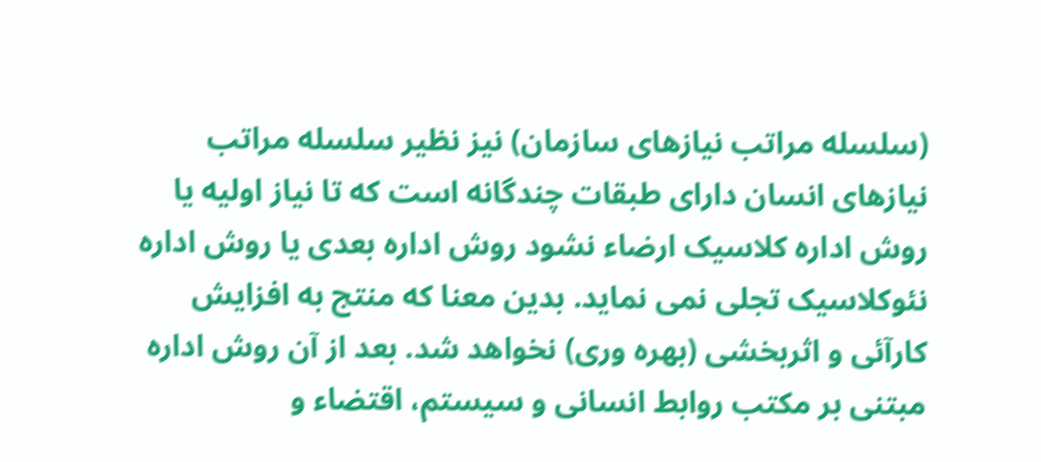(سلسله مراتب نیازهای سازمان) نیز نظیر سلسله مراتب نیازهای انسان دارای طبقات چندگانه است که تا نیاز اولیه یا روش اداره کلاسیک ارضاء نشود روش اداره بعدی یا روش اداره نئوکلاسیک تجلی نمی نماید. بدین معنا که منتج به افزایش کارآئی و اثربخشی (بهره وری) نخواهد شد. بعد از آن روش اداره مبتنی بر مکتب روابط انسانی و سیستم، اقتضاء و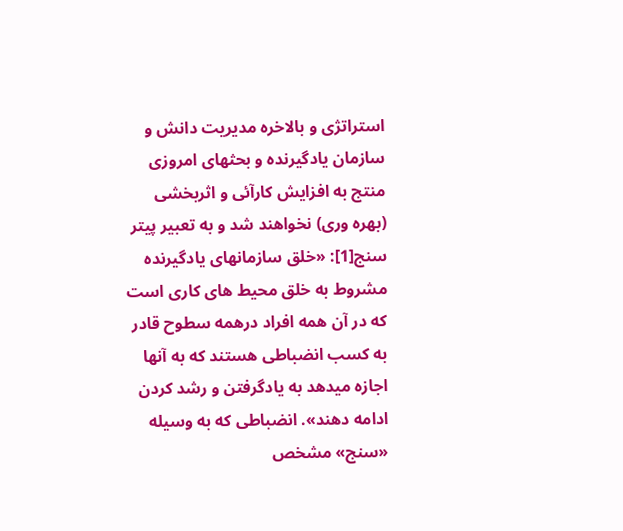استراتژی و بالاخره مدیریت دانش و سازمان یادگیرنده و بحثهای امروزی منتج به افزایش کارآئی و اثربخشی (بهره وری) نخواهند شد و به تعبیر پیتر سنج[1]: «خلق سازمانهای یادگیرنده مشروط به خلق محیط های کاری است که در آن همه افراد درهمه سطوح قادر به کسب انضباطی هستند که به آنها اجازه میدهد به یادگرفتن و رشد کردن ادامه دهند». انضباطی که به وسیله «سنج» مشخص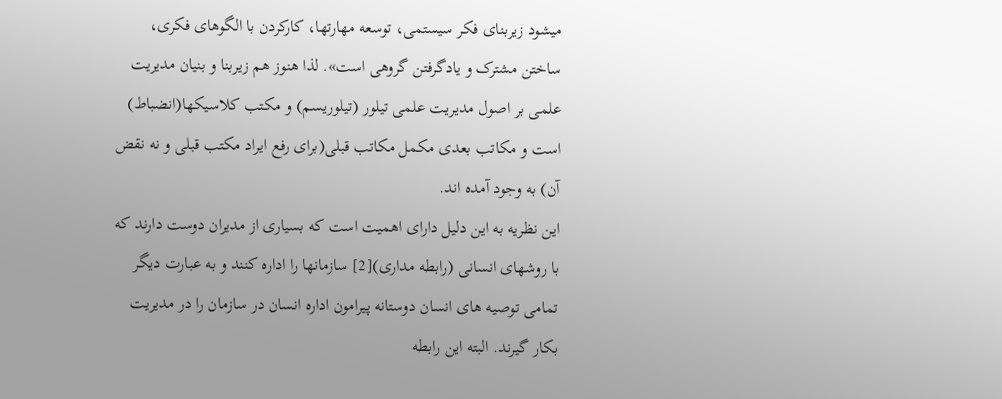میشود زیربنای فکر سیستمی، توسعه مهارتها، کارکردن با الگوهای فکری، ساختن مشترک و یادگرفتن گروهی است». لذا هنوز هم زیربنا و بنیان مدیریت علمی بر اصول مدیریت علمی تیلور (تیلوریسم) و مکتب کلاسیکها(انضباط) است و مکاتب بعدی مکمل مکاتب قبلی(برای رفع ایراد مکتب قبلی و نه نقض آن) به وجود آمده اند.
این نظریه به این دلیل دارای اهمیت است که بسیاری از مدیران دوست دارند که با روشهای انسانی (رابطه مداری)[2] سازمانها را اداره کنند و به عبارت دیگر تمامی توصیه های انسان دوستانه پیرامون اداره انسان در سازمان را در مدیریت بکار گیرند. البته این رابطه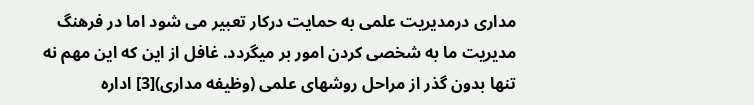مداری درمدیریت علمی به حمایت درکار تعبیر می شود اما در فرهنگ مدیریت ما به شخصی کردن امور بر میگردد. غافل از این که این مهم نه تنها بدون گذر از مراحل روشهای علمی (وظیفه مداری)[3] اداره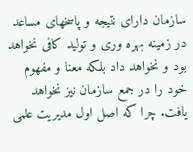سازمان دارای نتیجه و پاسخهای مساعد در زمینه بهره وری و تولید کافی نخواهد بود و نخواهد داد بلکه معنا و مفهوم خود را در جمع سازمان نیز نخواهد یافت. چرا که اصل اول مدیریت علمی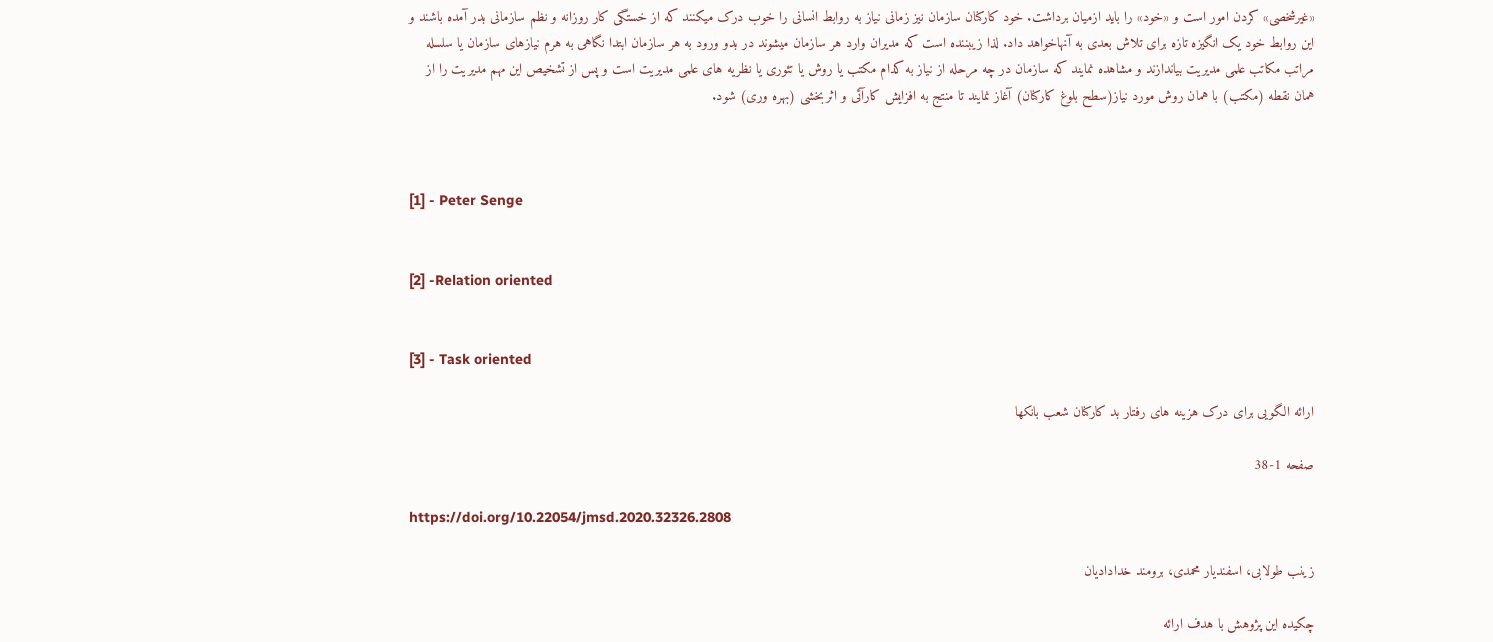«غیرشخصی» کردن امور است و «خود» را باید ازمیان برداشت. خود کارکنان سازمان نیز زمانی نیاز به روابط انسانی را خوب درک میکنند که از خستگی کار روزانه و نظم سازمانی بدر آمده باشند و این روابط خود یک انگیزه تازه برای تلاش بعدی به آنهاخواهد داد. لذا زیبننده است که مدیران وارد هر سازمان میشوند در بدو ورود به هر سازمان ابتدا نگاهی به هرم نیازهای سازمان یا سلسله مراتب مکاتب علمی مدیریت بیاندازند و مشاهده نمایند که سازمان در چه مرحله از نیاز به کدام مکتب یا روش یا تئوری یا نظریه های علمی مدیریت است و پس از تشخیص این مهم مدیریت را از همان نقطه (مکتب) با همان روش مورد نیاز(سطح بلوغ کارکنان) آغاز نمایند تا منتج به افزایش کارآئی و اثربخشی (بهره وری) شود.



[1] - Peter Senge


[2] -Relation oriented


[3] - Task oriented

ارائه الگویی برای درک هزینه های رفتار بد کارکنان شعب بانکها

صفحه 1-38

https://doi.org/10.22054/jmsd.2020.32326.2808

زینب طولابی، اسفندیار محمدی، برومند خدادادیان

چکیده این پژوهش با هدف ارائه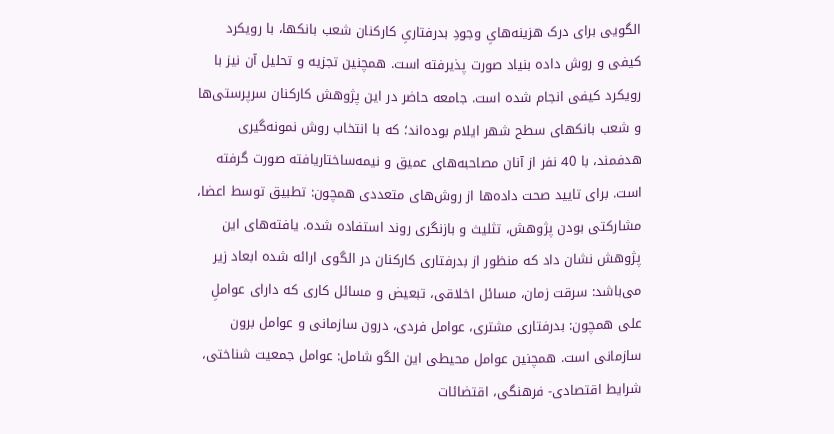الگویی برای درک هزینه‌هایِ وجودِ بدرفتاریِ کارکنان شعب بانکها، با رویکرد کیفی و روش داده بنیاد صورت پذیرفته است. همچنین تجزیه و تحلیل آن نیز با رویکرد کیفی انجام شده است. جامعه حاضر در این پژوهش کارکنان سرپرستی‌ها و شعب بانکهای سطح شهر ایلام بوده‌اند؛ که با انتخاب روش نمونه‌گیری هدفمند، با 40 نفر از آنان مصاحبه‌های عمیق و نیمه‌ساختاریافته صورت گرفته است. برای تایید صحت داده‌ها از روش‌های متعددی همچون: تطبیق توسط اعضا، مشارکتی بودن پژوهش، تثلیث و بازنگری روند استفاده شده. یافته‌های این پژوهش نشان داد که منظور از بدرفتاری کارکنان در الگوی ارائه شده ابعاد زیر می‌باشد: سرقت زمان، مسائل اخلاقی، تبعیض و مسائل کاری که دارای عواملِ علی همچون: بدرفتاری مشتری، عوامل فردی، درون سازمانی و عوامل برون سازمانی است. همچنین عوامل محیطی این الگو شامل: عوامل جمعیت شناختی، شرایط اقتصادی- فرهنگی، اقتضائات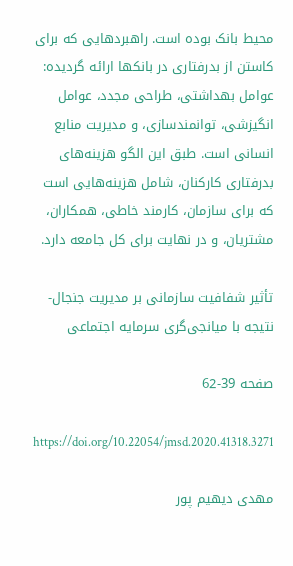محیط بانک بوده است. راهبردهایی که برای کاستن از بدرفتاری در بانکها ارائه گردیده: عوامل بهداشتی، طراحی مجدد، عوامل انگیزشی، توانمندسازی، و مدیریت منابع انسانی است. طبق این الگو هزینه‌های بدرفتاری کارکنان، شامل هزینه‌هایی است که برای سازمان، کارمند خاطی، همکاران، مشتریان، و در نهایت برای کل جامعه دارد.

تأثیر شفافیت سازمانی بر مدیریت جنجال- نتیجه با میانجی‌گری سرمایه اجتماعی

صفحه 39-62

https://doi.org/10.22054/jmsd.2020.41318.3271

مهدی دیهیم پور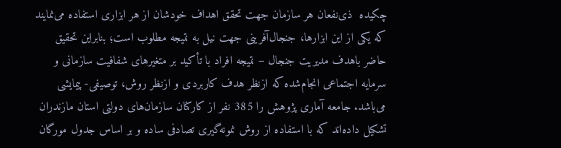چکیده  ذی‌نفعان هر سازمان جهت تحقق اهداف خودشان از هر ابزاری استفاده می‌نمایند که یکی از این ابزارها، جنجال‌آفرینی جهت نیل به نتیجه مطلوب است؛ بنابراین تحقیق حاضر باهدف مدیریت جنجال – نتیجه افراد با تأکید بر متغیرهای شفافیت سازمانی و سرمایه اجتماعی انجام‌شده که ازنظر هدف کاربردی و ازنظر روش، توصیفی- پیمایشی می‌باشد. جامعه آماری پژوهش را 385 نفر از کارکنان سازمان‌های دولتی استان مازندران تشکیل داده‌اند که با استفاده از روش نمونه‌گیری تصادفی ساده و بر اساس جدول مورگان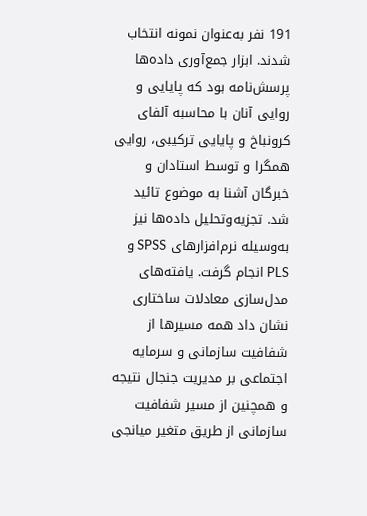191 نفر به‌عنوان نمونه انتخاب شدند. ابزار جمع‌آوری داده‌ها پرسش‌نامه بود که پایایی و روایی آنان با محاسبه آلفای کرونباخ و پایایی ترکیبی، روایی همگرا و توسط استادان و خبرگان آشنا به موضوع تائید شد. تجزیه‌وتحلیل داده‌ها نیز به‌وسیله نرم‌افزارهای SPSS و PLS انجام گرفت. یافته‌های مدل‌سازی معادلات ساختاری نشان داد همه مسیرها از شفافیت سازمانی و سرمایه اجتماعی بر مدیریت جنجال نتیجه و همچنین از مسیر شفافیت سازمانی از طریق متغیر میانجی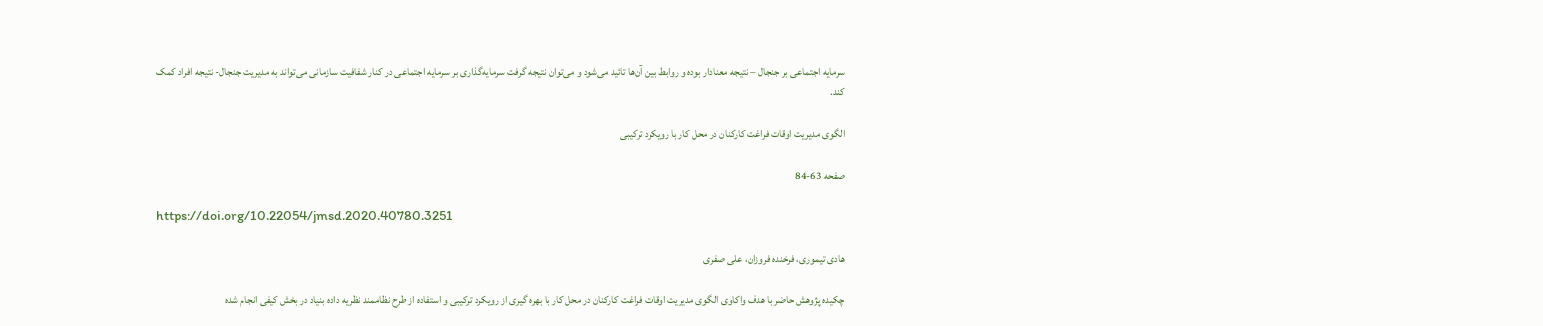سرمایه اجتماعی بر جنجال – نتیجه معنادار بوده و روابط بین آن‌ها تائید می‌شود و می‌توان نتیجه گرفت سرمایه‌گذاری بر سرمایه اجتماعی در کنار شفافیت سازمانی می‌تواند به مدیریت جنجال- نتیجه افراد کمک کند.

الگوی مدیریت اوقات فراغت کارکنان در محل کار با رویکرد ترکیبی

صفحه 63-84

https://doi.org/10.22054/jmsd.2020.40780.3251

هادی تیموری، فرخنده فروزان، علی صفری

چکیده پژوهش حاضر با هدف واکاوی الگوی مدیریت اوقات فراغت کارکنان در محل کار با بهره گیری از رویکرد ترکیبی و استفاده از طرح نظاممند نظریه داده بنیاد در بخش کیفی انجام شده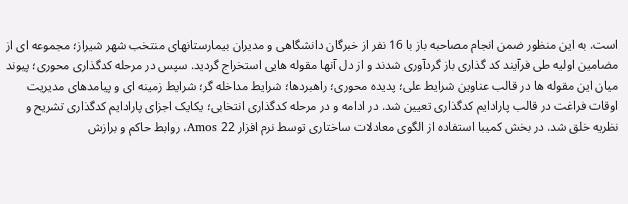است. به این منظور ضمن انجام مصاحبه باز با 16 نفر از خبرگان دانشگاهی و مدیران بیمارستانهای منتخب شهر شیراز؛ مجموعه ای از مضامین اولیه طی فرآیند کد گذاری باز گردآوری شدند و از دل آنها مقوله هایی استخراج گردید. سپس در مرحله کدگذاری محوری؛ پیوند میان این مقوله ها در قالب عناوین شرایط علی؛ پدیده محوری؛ راهبردها؛ شرایط مداخله گر؛ شرایط زمینه ای و پیامدهای مدیریت اوقات فراغت در قالب پارادایم کدگذاری تعیین شد. در ادامه و در مرحله کدگذاری انتخابی؛ یکایک اجزای پارادایم کدگذاری تشریح و نظریه خلق شد. در بخش کمیبا استفاده از الگوی معادلات ساختاری توسط نرم افزار Amos 22، روابط حاکم و برازش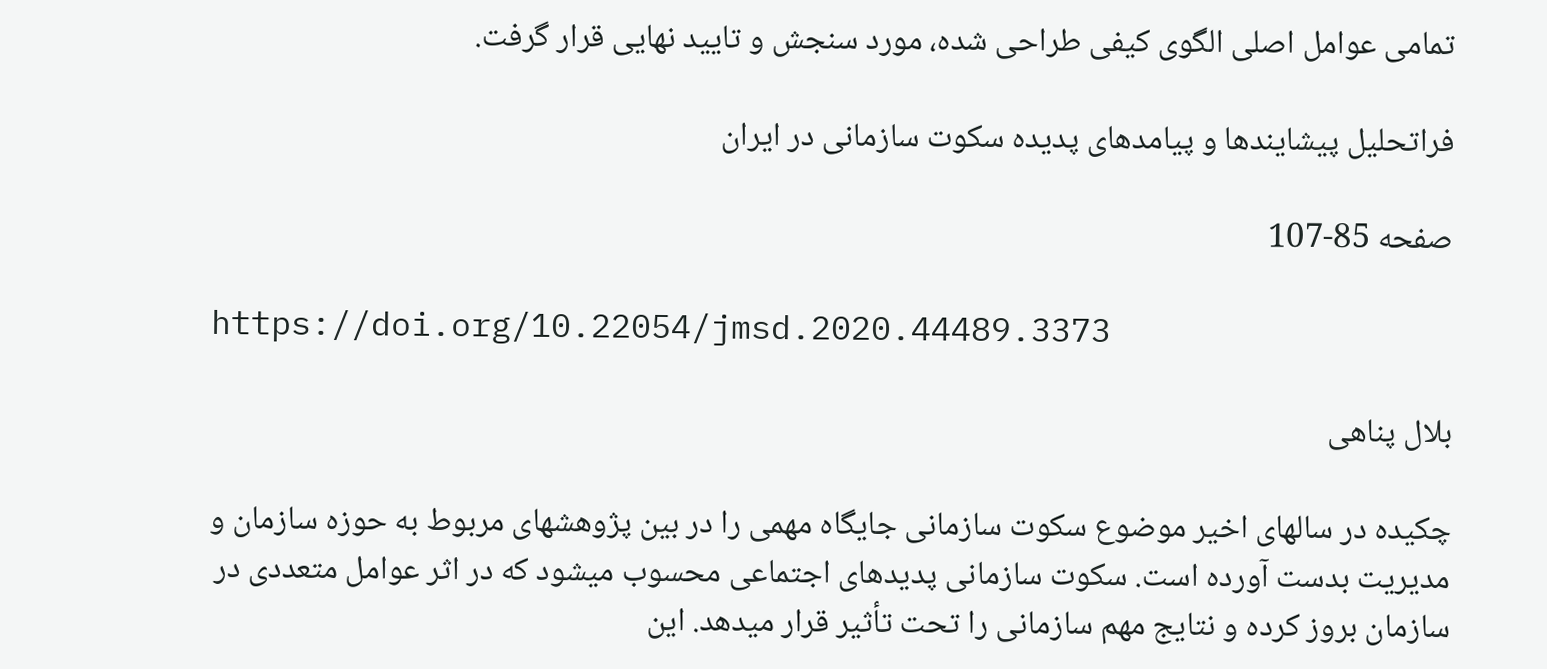تمامی عوامل اصلی الگوی کیفی طراحی شده، مورد سنجش و تایید نهایی قرار گرفت.

فراتحلیل پیشایندها و پیامدهای پدیده سکوت سازمانی در ایران

صفحه 85-107

https://doi.org/10.22054/jmsd.2020.44489.3373

بلال پناهی

چکیده در سالهای اخیر موضوع سکوت سازمانی جایگاه مهمی را در بین پژوهشهای مربوط به حوزه سازمان و مدیریت بدست آورده است. سکوت سازمانی پدیدهای اجتماعی محسوب میشود که در اثر عوامل متعددی در سازمان بروز کرده و نتایج مهم سازمانی را تحت تأثیر قرار میدهد. این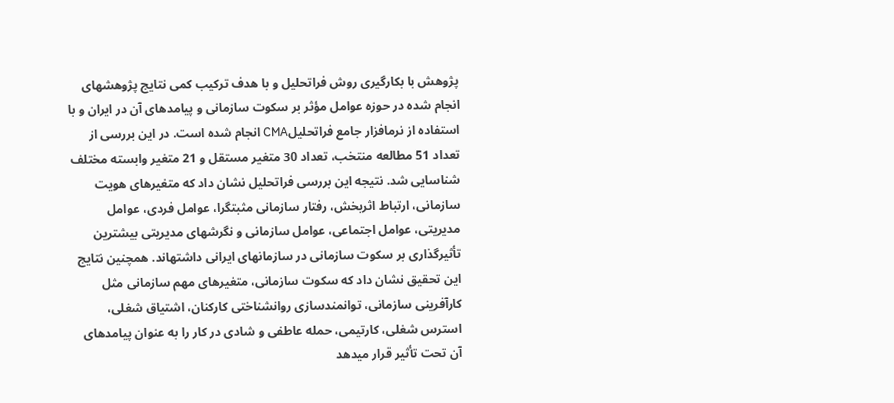پژوهش با بکارگیری روش فراتحلیل و با هدف ترکیب کمی نتایج پژوهشهای انجام شده در حوزه عوامل مؤثر بر سکوت سازمانی و پیامدهای آن در ایران و با استفاده از نرمافزار جامع فراتحلیلCMA انجام شده است. در این بررسی از تعداد 51 مطالعه منتخب، تعداد 30 متغیر مستقل و 21 متغیر وابسته مختلف شناسایی شد. نتیجه این بررسی فراتحلیل نشان داد که متغیرهای هویت سازمانی، ارتباط اثربخش، رفتار سازمانی مثبتگرا، عوامل فردی، عوامل مدیریتی، عوامل اجتماعی، عوامل سازمانی و نگرشهای مدیریتی بیشترین تأثیرگذاری بر سکوت سازمانی در سازمانهای ایرانی داشتهاند. همچنین نتایج این تحقیق نشان داد که سکوت سازمانی، متغیرهای مهم سازمانی مثل کارآفرینی سازمانی، توانمندسازی روانشناختی کارکنان، اشتیاق شغلی، استرس شغلی، کارتیمی، حمله عاطفی و شادی در کار را به عنوان پیامدهای آن تحت تأثیر قرار میدهد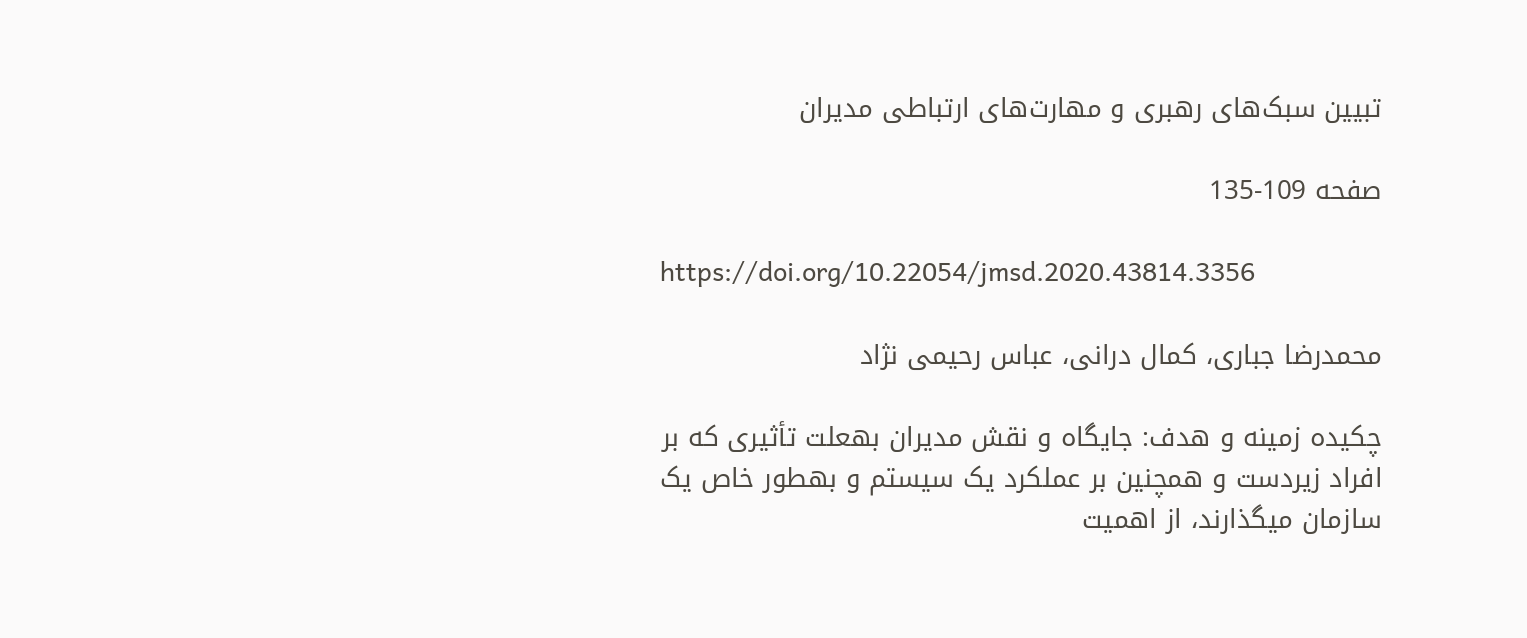تبیین ‌سبک‌های رهبری و مهارت‌های ارتباطی مدیران

صفحه 109-135

https://doi.org/10.22054/jmsd.2020.43814.3356

محمدرضا جباری، کمال درانی، عباس رحیمی نژاد

چکیده زمینه و هدف: جایگاه و نقش مدیران بهعلت تأثیری که بر افراد زیردست و همچنین بر عملکرد یک سیستم و بهطور خاص یک سازمان میگذارند، از اهمیت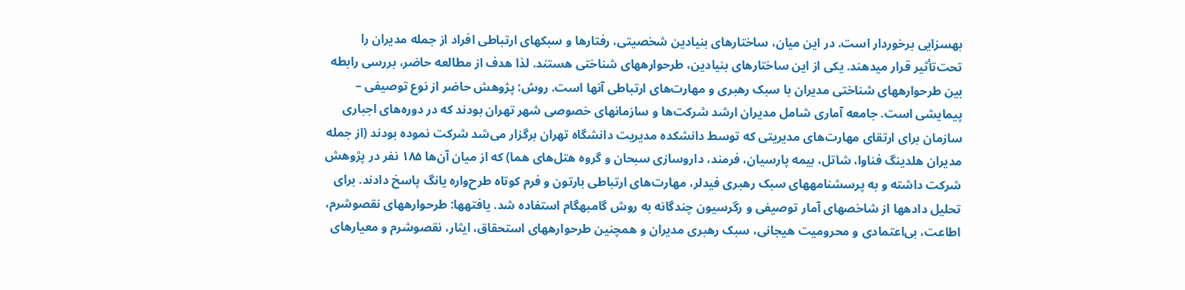بهسزایی برخوردار است. در این میان، ساختارهای بنیادین شخصیتی، رفتارها و سبکهای ارتباطی افراد از جمله مدیران را تحت‌تأثیر قرار میدهند. یکی از این ساختارهای بنیادین، طرحوارههای شناختی هستند. لذا هدف از مطالعه حاضر، بررسی رابطه بین طرحوارههای شناختی مدیران با سبک رهبری و مهارت‌های ارتباطی آنها است. روش: پژوهش حاضر از نوع توصیفی – پیمایشی است. جامعه آماری شامل مدیران ارشد شرکت‌ها و سازمانهای خصوصی شهر تهران بودند که در دوره‌های اجباری سازمان‌ برای ارتقای مهارت‌های مدیریتی که توسط دانشکده مدیریت دانشگاه تهران برگزار می‌شد شرکت نموده بودند (از جمله مدیران هلدینگ فناوا، شاتل، بیمه پارسیان، فرمند، داروسازی سبحان و گروه هتل‌های هما) که از میان آن‌ها ۱۸۵ نفر در پژوهش شرکت داشته و به پرسشنامههای سبک رهبری فیدلر، مهارت‌های ارتباطی بارتون و فرم کوتاه طرح‌واره یانگ پاسخ دادند. برای تحلیل دادهها از شاخصهای آمار توصیفی و رگرسیون چندگانه به روش گامبهگام استفاده شد. یافتهها: طرحوارههای نقصوشرم، اطاعت، بی‌اعتمادی و محرومیت هیجانی، سبک رهبری مدیران و همچنین طرحوارههای استحقاق، ایثار، نقصوشرم و معیارهای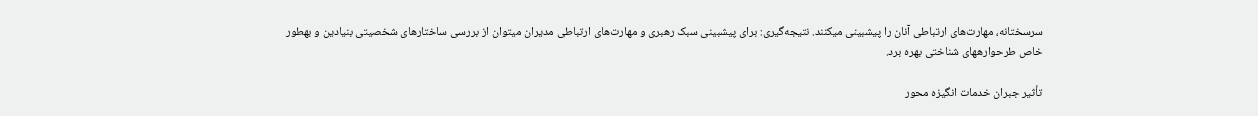سرسختانه، مهارت‌های ارتباطی آنان را پیشبینی میکنند. نتیجه‌گیری: برای پیشبینی سبک رهبری و مهارت‌های ارتباطی مدیران میتوان از بررسی ساختارهای شخصیتی بنیادین و بهطور خاص طرحوارههای شناختی بهره برد.

تأثیر جبران خدمات انگیزه محور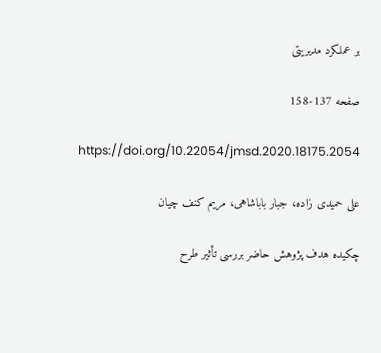بر عملکرد مدیریتی

صفحه 137-158

https://doi.org/10.22054/jmsd.2020.18175.2054

علی حمیدی زاده، جبار باباشاهی، مریم کنف چیان

چکیده هدف پژوهش حاضر بررسی تأثیر طرح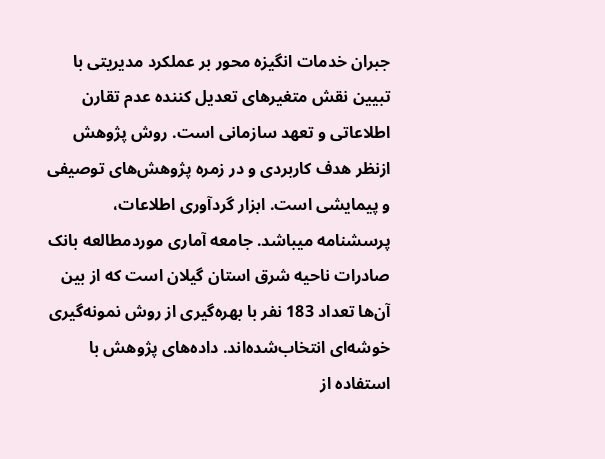جبران خدمات انگیزه محور بر عملکرد مدیریتی با تبیین نقش متغیرهای تعدیل کننده عدم تقارن اطلاعاتی و تعهد سازمانی است. روش پژوهش ازنظر هدف کاربردی و در زمره پژوهش‌های توصیفی و پیمایشی است. ابزار گردآوری اطلاعات، پرسشنامه میباشد. جامعه آماری موردمطالعه بانک صادرات ناحیه شرق استان گیلان است که از بین آن‌ها تعداد 183 نفر با بهره‌گیری از روش نمونه‌گیری خوشه‌ای انتخاب‌شده‌اند. داده‌های پژوهش با استفاده از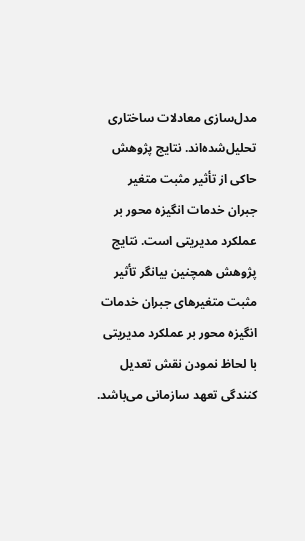مدل‌سازی معادلات ساختاری تحلیل‌شده‌اند. نتایج پژوهش حاکی از تأثیر مثبت متغیر جبران خدمات انگیزه محور بر عملکرد مدیریتی است. نتایج پژوهش همچنین بیانگر تأثیر مثبت متغیرهای جبران خدمات انگیزه محور بر عملکرد مدیریتی با لحاظ نمودن نقش تعدیل کنندگی تعهد سازمانی می‌باشد.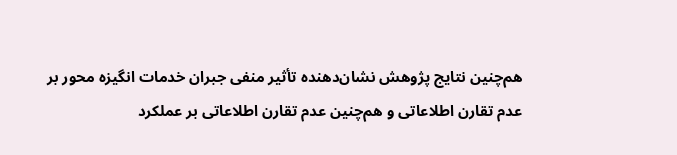هم‌چنین نتایج پژوهش نشان‌دهنده تأثیر منفی جبران خدمات انگیزه محور بر عدم تقارن اطلاعاتی و هم‌چنین عدم تقارن اطلاعاتی بر عملکرد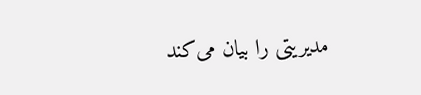مدیریتی را بیان می‌کند